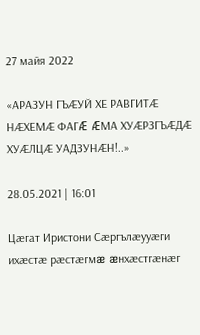27 майя 2022

«АРАЗУН ГЪÆУЙ ХЕ РАВГИТÆ НÆХЕМÆ ФАГÆ ÆМА ХУÆРЗГЪÆДÆ ХУÆЛЦÆ УАДЗУНÆН!..»

28.05.2021 | 16:01

Цæгат Иристони Сæргълæууæги ихæстæ рæстæгмæ æнхæстгæнæг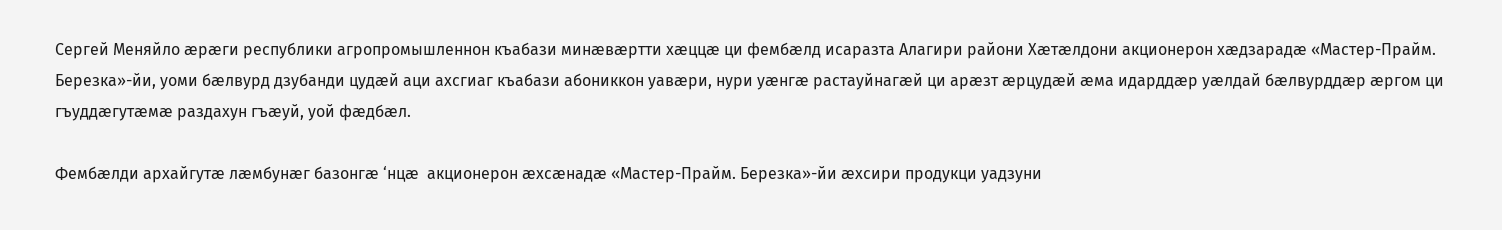Сергей Меняйло æрæги республики агропромышленнон къабази минæвæртти хæццæ ци фембæлд исаразта Алагири райони Хæтæлдони акционерон хæдзарадæ «Мастер-Прайм. Березка»-йи, уоми бæлвурд дзубанди цудæй аци ахсгиаг къабази абониккон уавæри, нури уæнгæ растауйнагæй ци арæзт æрцудæй æма идарддæр уæлдай бæлвурддæр æргом ци гъуддæгутæмæ раздахун гъæуй, уой фæдбæл.

Фембæлди архайгутæ лæмбунæг базонгæ ‘нцæ  акционерон æхсæнадæ «Мастер-Прайм. Березка»-йи æхсири продукци уадзуни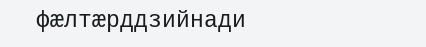фæлтæрддзийнади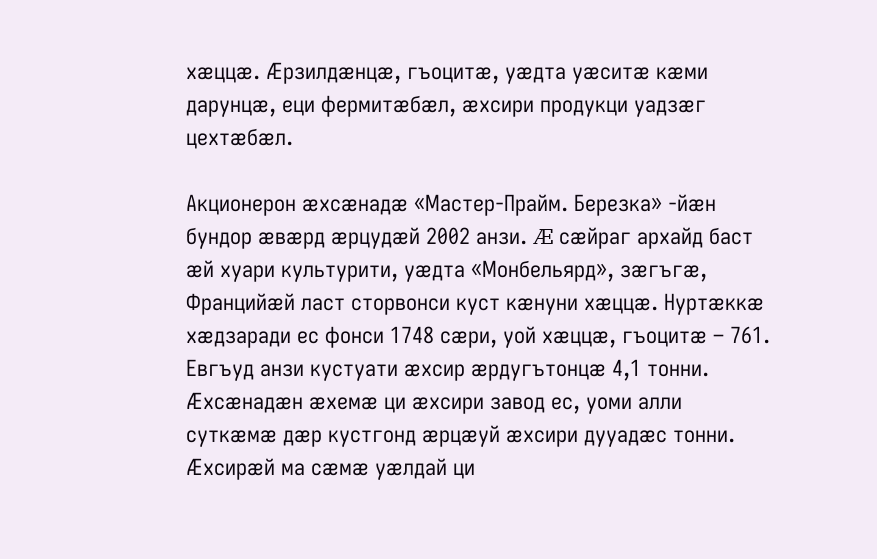хæццæ. Æрзилдæнцæ, гъоцитæ, уæдта уæситæ кæми дарунцæ, еци фермитæбæл, æхсири продукци уадзæг цехтæбæл.

Акционерон æхсæнадæ «Мастер-Прайм. Березка» -йæн бундор æвæрд æрцудæй 2002 анзи. Æ сæйраг архайд баст æй хуари культурити, уæдта «Монбельярд», зæгъгæ, Францийæй ласт сторвонси куст кæнуни хæццæ. Нуртæккæ хæдзаради ес фонси 1748 сæри, уой хæццæ, гъоцитæ – 761. Евгъуд анзи кустуати æхсир æрдугътонцæ 4,1 тонни. Æхсæнадæн æхемæ ци æхсири завод ес, уоми алли суткæмæ дæр кустгонд æрцæуй æхсири дууадæс тонни. Æхсирæй ма сæмæ уæлдай ци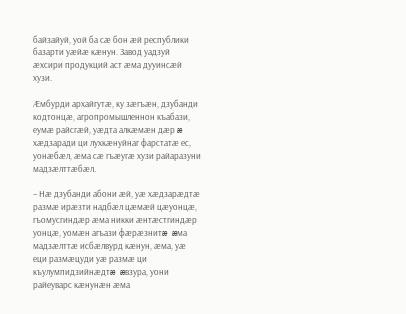байзайуй, уой ба сæ бон æй республики базарти уæйæ кæнун. Завод уадзуй æхсири продукций аст æма дууинсæй хузи.

Æмбурди архайгутæ, ку зæгъæн, дзубанди кодтонцæ, агропромышленнон къабази, еумæ райсгæй, уæдта алкæмæн дæр æ хæдзаради ци лухкæнуйнаг фарстатæ ес, уонæбæл, æма сæ гъæугæ хузи райаразуни мадзæлттæбæл.

– Нæ дзубанди абони æй, уæ хæдзарæдтæ размæ ирæзти надбæл цæмæй цæуонцæ, гъомусгиндæр æма никки æнтæстгиндæр уонцæ, уомæн агъази фæрæзнитæ æма мадзæлттæ исбæлвурд кæнун, æма, уæ еци размæцуди уæ размæ ци къулумпидзийнæдтæ æвзура, уони райеуварс кæнунæн æма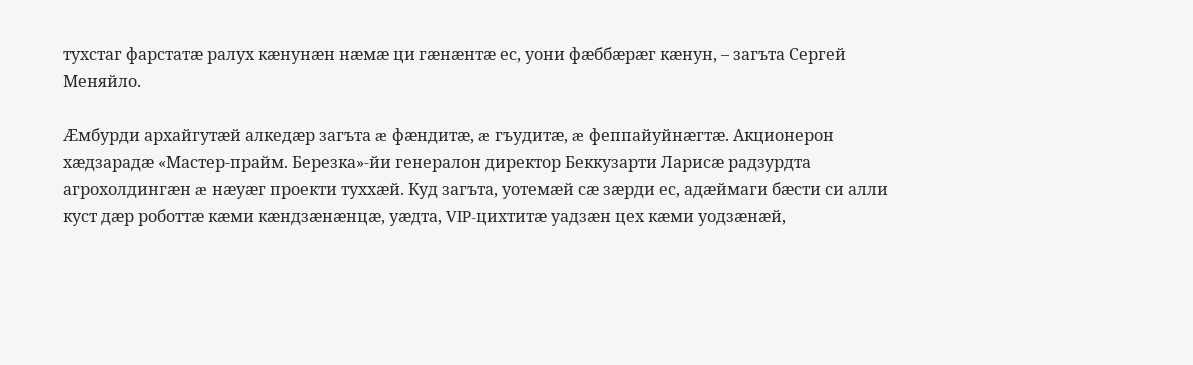тухстаг фарстатæ ралух кæнунæн нæмæ ци гæнæнтæ ес, уони фæббæрæг кæнун, – загъта Сергей Меняйло.

Æмбурди архайгутæй алкедæр загъта æ фæндитæ, æ гъудитæ, æ феппайуйнæгтæ. Акционерон хæдзарадæ «Мастер-прайм. Березка»-йи генералон директор Беккузарти Ларисæ радзурдта агрохолдингæн æ нæуæг проекти туххæй. Куд загъта, уотемæй сæ зæрди ес, адæймаги бæсти си алли куст дæр роботтæ кæми кæндзæнæнцæ, уæдта, VIP-цихтитæ уадзæн цех кæми уодзæнæй,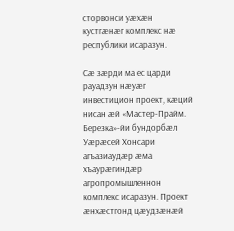сторвонси уæхæн кустгæнæг комплекс нæ республики исаразун.

Сæ зæрди ма ес царди рауадзун нæуæг инвестицион проект, кæций нисан æй «Мастер-Прайм. Березка»-йи бундорбæл Уæрæсей Хонсари агъазиаудæр æма хъаурæгиндæр агропромышленнон комплекс исаразун. Проект æнхæстгонд цæудзæнæй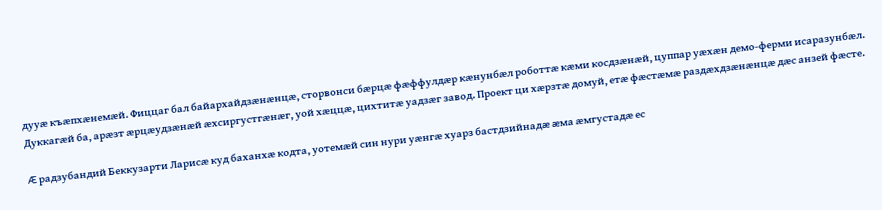дууæ къæпхæнемæй. Фиццаг бал байархайдзæнæнцæ, сторвонси бæрцæ фæффулдæр кæнунбæл роботтæ кæми косдзæнæй, цуппар уæхæн демо-ферми исаразунбæл. Дуккагæй ба, арæзт æрцæудзæнæй æхсиргустгæнæг, уой хæццæ, цихтитæ уадзæг завод. Проект ци хæрзтæ домуй, етæ фæстæмæ раздæхдзæнæнцæ дæс анзей фæсте.

Æ радзубандий Беккузарти Ларисæ куд баханхæ кодта, уотемæй син нури уæнгæ хуарз бастдзийнадæ æма æмгустадæ ес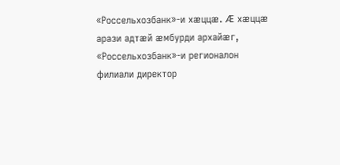«Россельхозбанк»-и хæццæ. Æ хæццæ арази адтæй æмбурди архайæг, «Россельхозбанк»-и регионалон филиали директор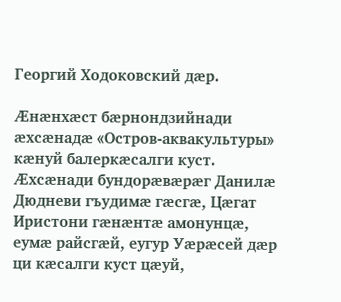Георгий Ходоковский дæр.

Æнæнхæст бæрнондзийнади æхсæнадæ «Остров-аквакультуры» кæнуй балеркæсалги куст. Æхсæнади бундорæвæрæг Данилæ Дюдневи гъудимæ гæсгæ, Цæгат Иристони гæнæнтæ амонунцæ, еумæ райсгæй, еугур Уæрæсей дæр ци кæсалги куст цæуй,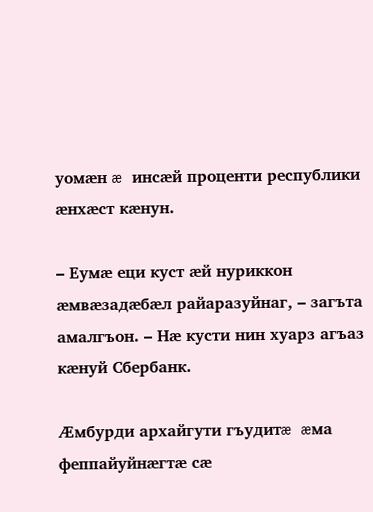уомæн æ инсæй проценти республики æнхæст кæнун.

– Еумæ еци куст æй нуриккон æмвæзадæбæл райаразуйнаг, – загъта амалгъон. – Нæ кусти нин хуарз агъаз кæнуй Сбербанк.

Æмбурди архайгути гъудитæ æма феппайуйнæгтæ сæ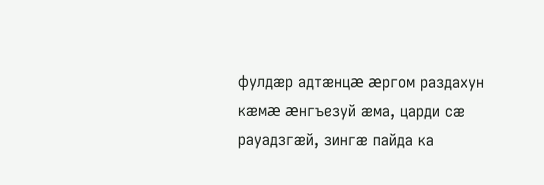фулдæр адтæнцæ æргом раздахун кæмæ æнгъезуй æма, царди сæ рауадзгæй, зингæ пайда ка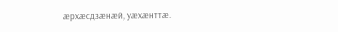æрхæсдзæнæй, уæхæнттæ.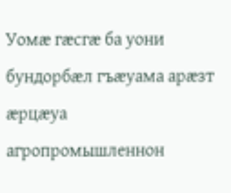Уомæ гæсгæ ба уони бундорбæл гъæуама арæзт æрцæуа агропромышленнон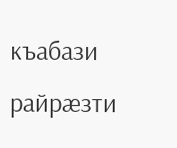къабази райрæзти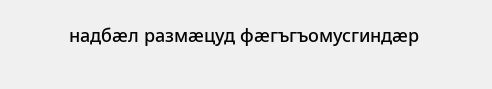надбæл размæцуд фæгъгъомусгиндæр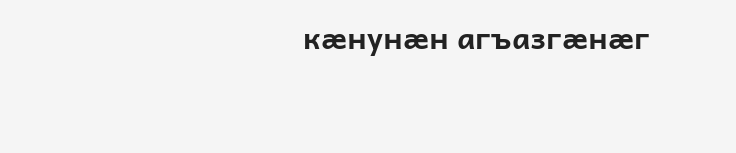кæнунæн агъазгæнæг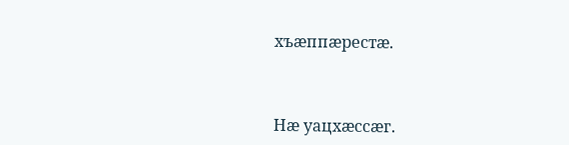хъæппæрестæ.



Нæ уацхæссæг.